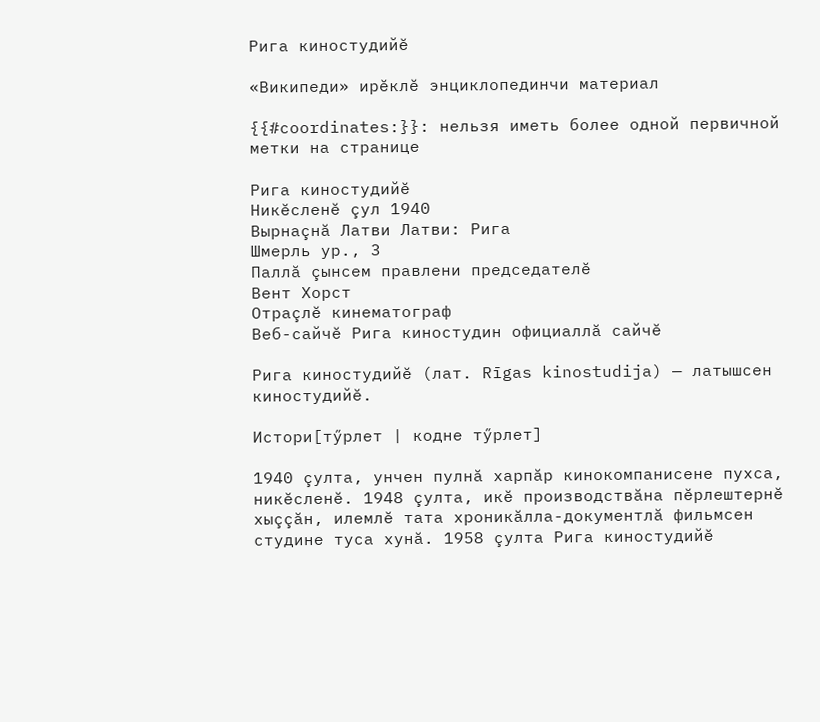Рига киностудийĕ

«Википеди» ирĕклĕ энциклопединчи материал

{{#coordinates:}}: нельзя иметь более одной первичной метки на странице

Рига киностудийĕ
Никĕсленĕ çул 1940
Вырнаçнă Латви Латви: Рига
Шмерль ур., 3
Паллă çынсем правлени председателĕ
Вент Хорст
Отраçлĕ кинематограф
Веб-сайчĕ Рига киностудин официаллă сайчĕ

Рига киностудийĕ (лат. Rīgas kinostudija) — латышсен киностудийĕ.

Истори[тӳрлет | кодне тӳрлет]

1940 çулта, унчен пулнă харпăр кинокомпанисене пухса, никĕсленĕ. 1948 çулта, икĕ производствăна пĕрлештернĕ хыççăн, илемлĕ тата хроникăлла-документлă фильмсен студине туса хунă. 1958 çулта Рига киностудийĕ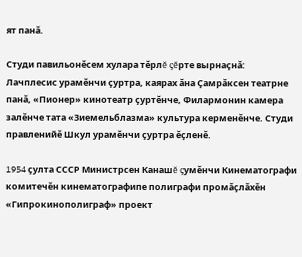ят панă.

Студи павильонĕсем хулара тĕрлĕ çĕрте вырнаçнă: Лачплесис урамĕнчи çуртра, каярах ăна Çамрăксен театрне панă, «Пионер» кинотеатр çуртĕнче, Филармонин камера залĕнче тата «Зиемельблазма» культура керменĕнче. Студи правленийĕ Шкул урамĕнчи çуртра ĕçленĕ.

1954 çулта СССР Министрсен Канашĕ çумĕнчи Кинематографи комитечĕн кинематографипе полиграфи промăçлăхĕн «Гипрокинополиграф» проект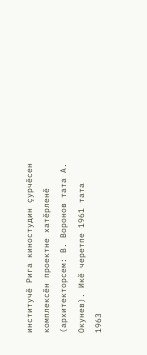институчĕ Рига киностудин çурчĕсен комплексĕн проектне хатĕрленĕ (архитекторсем: В. Воронов тата А. Окунев). Икĕ черетпе 1961 тата 1963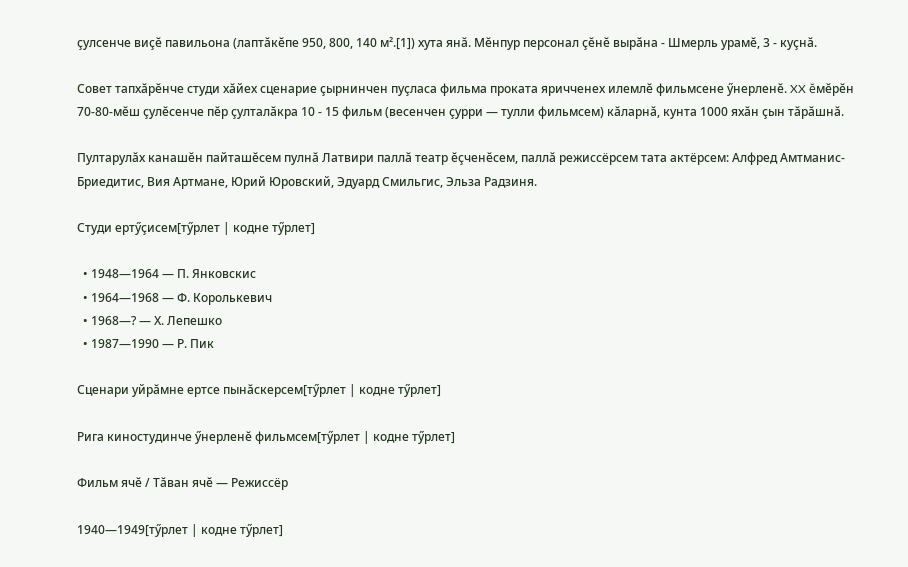çулсенче виçĕ павильона (лаптăкĕпе 950, 800, 140 м².[1]) хута янă. Мĕнпур персонал çĕнĕ вырăна - Шмерль урамĕ, 3 - куçнă.

Совет тапхăрĕнче студи хăйех сценарие çырнинчен пуçласа фильма проката яричченех илемлĕ фильмсене ӳнерленĕ. XX ĕмĕрĕн 70-80-мĕш çулĕсенче пĕр çулталăкра 10 - 15 фильм (весенчен çурри — тулли фильмсем) кăларнă, кунта 1000 яхăн çын тăрăшнă.

Пултарулăх канашĕн пайташĕсем пулнă Латвири паллă театр ĕçченĕсем, паллă режиссёрсем тата актёрсем: Алфред Амтманис-Бриедитис, Вия Артмане, Юрий Юровский, Эдуард Смильгис, Эльза Радзиня.

Студи ертӳçисем[тӳрлет | кодне тӳрлет]

  • 1948—1964 — П. Янковскис
  • 1964—1968 — Ф. Королькевич
  • 1968—? — Х. Лепешко
  • 1987—1990 — Р. Пик

Сценари уйрăмне ертсе пынăскерсем[тӳрлет | кодне тӳрлет]

Рига киностудинче ӳнерленĕ фильмсем[тӳрлет | кодне тӳрлет]

Фильм ячĕ / Тăван ячĕ — Режиссёр

1940—1949[тӳрлет | кодне тӳрлет]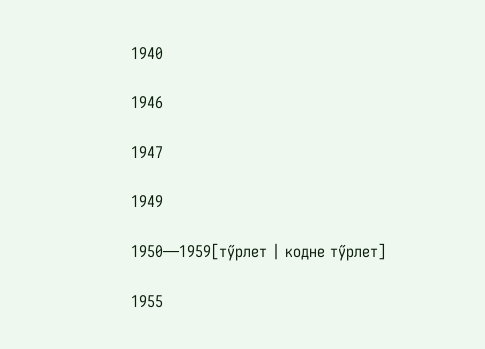1940

1946

1947

1949

1950—1959[тӳрлет | кодне тӳрлет]

1955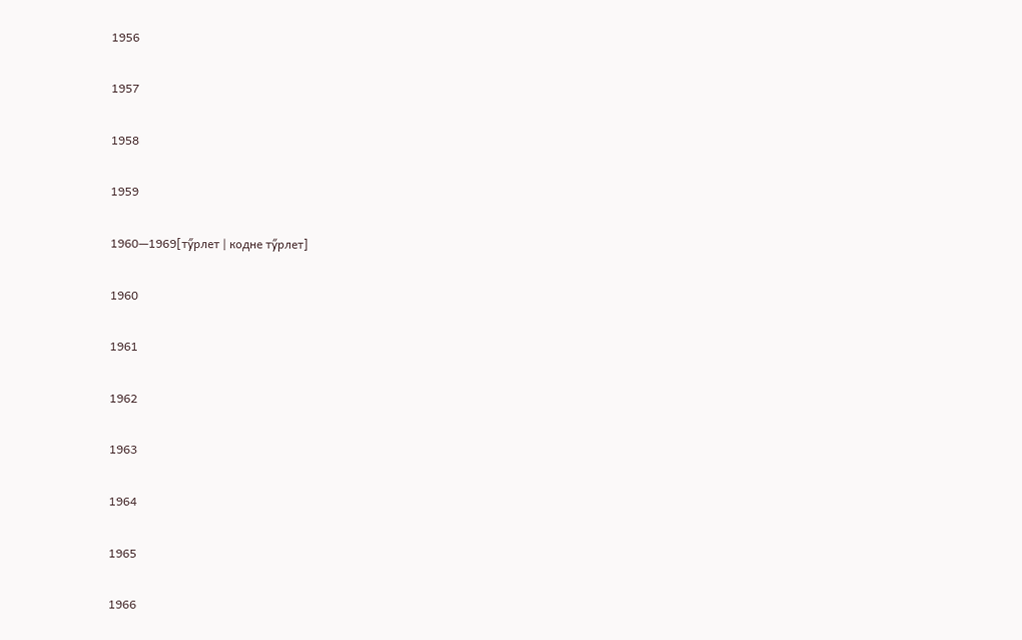1956

1957

1958

1959

1960—1969[тӳрлет | кодне тӳрлет]

1960

1961

1962

1963

1964

1965

1966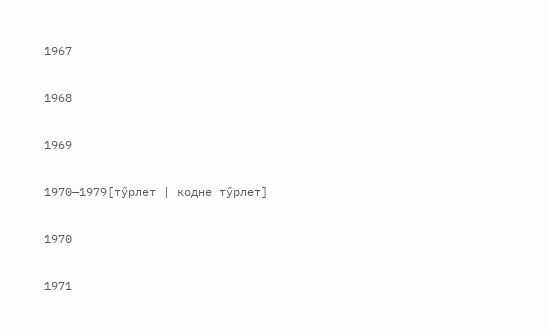1967

1968

1969

1970—1979[тӳрлет | кодне тӳрлет]

1970

1971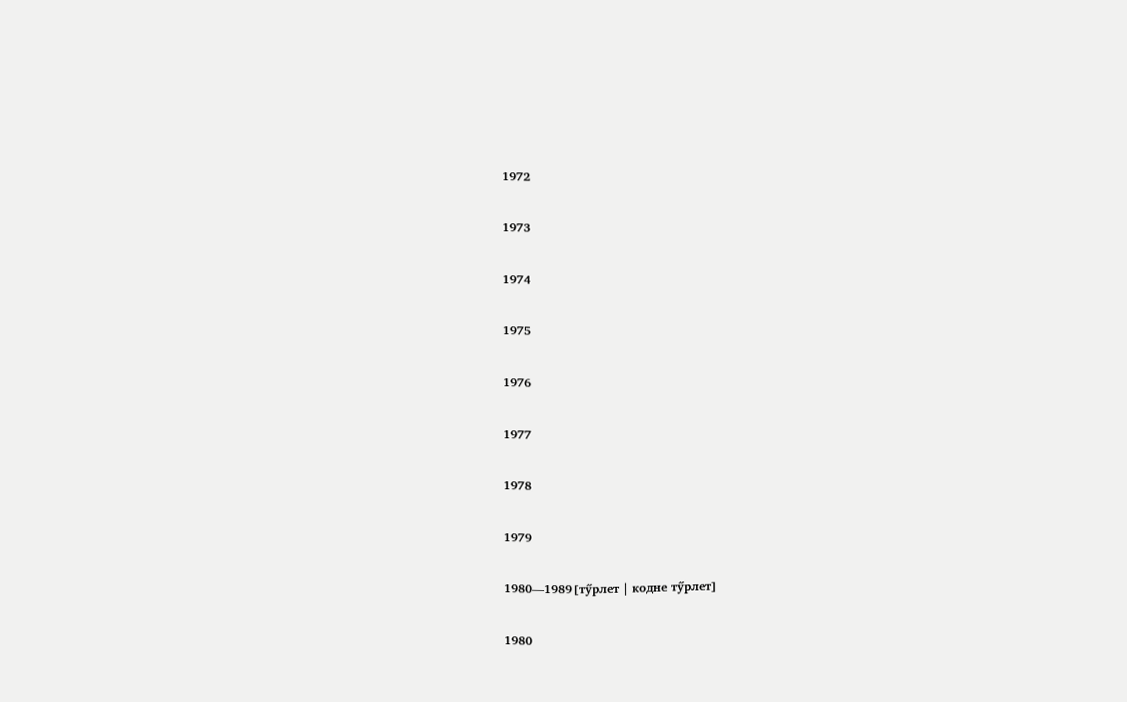1972

1973

1974

1975

1976

1977

1978

1979

1980—1989[тӳрлет | кодне тӳрлет]

1980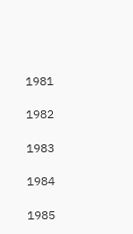1981

1982

1983

1984

1985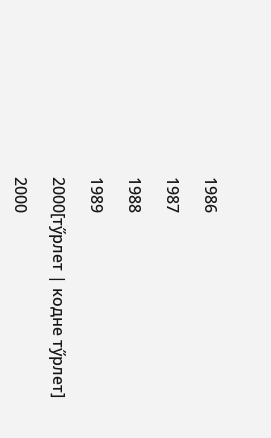1986

1987

1988

1989

2000[тӳрлет | кодне тӳрлет]

2000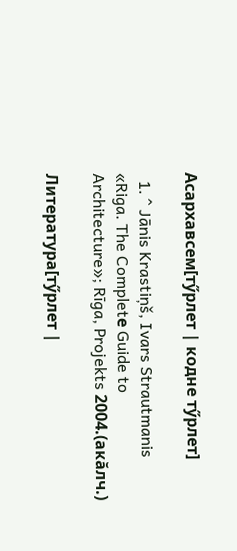Асархавсем[тӳрлет | кодне тӳрлет]

  1. ^ Jānis Krastiņš, Ivars Strautmanis «Riga. The Completе Guide to Architecture»; Rīga, Projekts 2004.(акăлч.)

Литература[тӳрлет |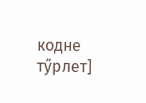кодне тӳрлет]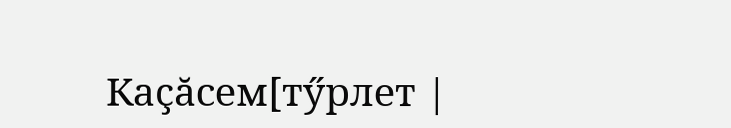Каçăсем[тӳрлет |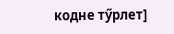кодне тӳрлет]